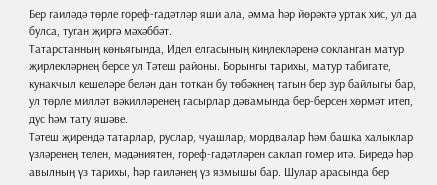Бер гаиләдә төрле гореф-гадәтләр яши ала, әмма һәр йөрәктә уртак хис, ул да булса, туган җиргә мәхәббәт.
Татарстанның көньягында, Идел елгасының киңлекләренә сокланган матур җирлекләрнең берсе ул Тәтеш районы. Борынгы тарихы, матур табигате, кунакчыл кешеләре белән дан тоткан бу төбәкнең тагын бер зур байлыгы бар, ул төрле милләт вәкилләренең гасырлар дәвамында бер-берсен хөрмәт итеп, дус һәм тату яшәве.
Тәтеш җирендә татарлар, руслар, чуашлар, мордвалар һәм башка халыклар үзләренең телен, мәдәниятен, гореф-гадәтләрен саклап гомер итә. Биредә һәр авылның үз тарихы, һәр гаиләнең үз язмышы бар. Шулар арасында бер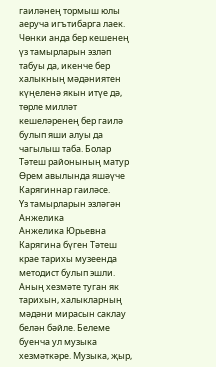гаиләнең тормыш юлы аеруча игътибарга лаек. Чөнки анда бер кешенең үз тамырларын эзләп табуы да, икенче бер халыкның мәдәниятен күңеленә якын итүе дә, төрле милләт кешеләренең бер гаилә булып яши алуы да чагылыш таба. Болар Тәтеш районының матур Өрем авылында яшәүче Карягиннар гаиләсе.
Үз тамырларын эзләгән Анжелика
Анжелика Юрьевна Карягина бүген Тәтеш крае тарихы музеенда методист булып эшли. Аның хезмәте туган як тарихын, халыкларның мәдәни мирасын саклау белән бәйле. Белеме буенча ул музыка хезмәткәре. Музыка, җыр,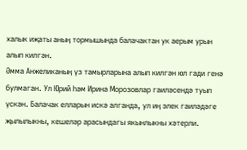халык иҗаты аның тормышында балачактан ук аерым урын алып килгән.
Әмма Анжеликаның үз тамырларына алып килгән юл гади генә булмаган. Ул Юрий һәм Ирина Морозовлар гаиләсендә туып үскән. Балачак елларын искә алганда, ул иң элек гаиләдәге җылылыкны, кешеләр арасындагы якынлыкны хәтерли.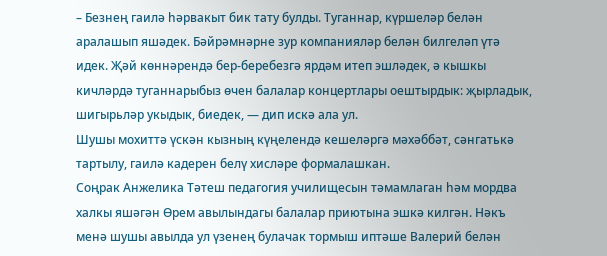– Безнең гаилә һәрвакыт бик тату булды. Туганнар, күршеләр белән аралашып яшәдек. Бәйрәмнәрне зур компанияләр белән билгеләп үтә идек. Җәй көннәрендә бер-беребезгә ярдәм итеп эшләдек, ә кышкы кичләрдә туганнарыбыз өчен балалар концертлары оештырдык: җырладык, шигырьләр укыдык, биедек, — дип искә ала ул.
Шушы мохиттә үскән кызның күңелендә кешеләргә мәхәббәт, сәнгатькә тартылу, гаилә кадерен белү хисләре формалашкан.
Соңрак Анжелика Тәтеш педагогия училищесын тәмамлаган һәм мордва халкы яшәгән Өрем авылындагы балалар приютына эшкә килгән. Нәкъ менә шушы авылда ул үзенең булачак тормыш иптәше Валерий белән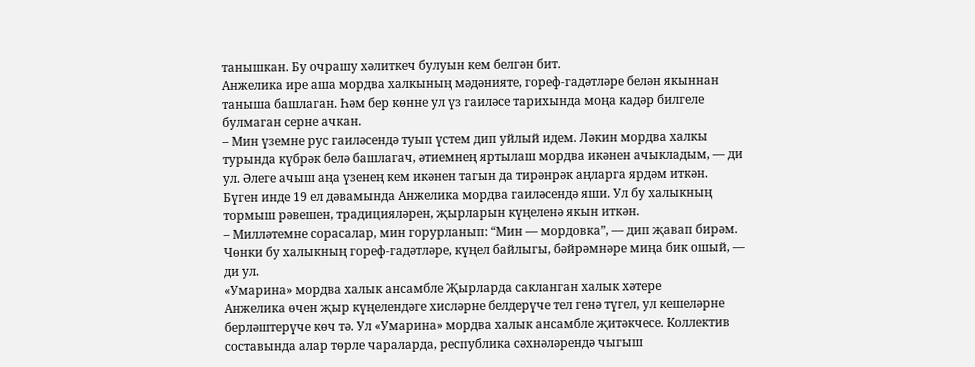танышкан. Бу очрашу хәлиткеч булуын кем белгән бит.
Анжелика ире аша мордва халкының мәдәнияте, гореф-гадәтләре белән якыннан таныша башлаган. Һәм бер көнне ул үз гаиләсе тарихында моңа кадәр билгеле булмаган серне ачкан.
– Мин үземне рус гаиләсендә туып үстем дип уйлый идем. Ләкин мордва халкы турында күбрәк белә башлагач, әтиемнең яртылаш мордва икәнен ачыкладым, — ди ул. Әлеге ачыш аңа үзенең кем икәнен тагын да тирәнрәк аңларга ярдәм иткән.
Бүген инде 19 ел дәвамында Анжелика мордва гаиләсендә яши. Ул бу халыкның тормыш рәвешен, традицияләрен, җырларын күңеленә якын иткән.
– Милләтемне сорасалар, мин горурланып: “Мин — мордовка”, — дип җавап бирәм. Чөнки бу халыкның гореф-гадәтләре, күңел байлыгы, бәйрәмнәре миңа бик ошый, — ди ул.
«Умарина» мордва халык ансамбле Җырларда сакланган халык хәтере
Анжелика өчен җыр күңелендәге хисләрне белдерүче тел генә түгел, ул кешеләрне берләштерүче көч тә. Ул «Умарина» мордва халык ансамбле җитәкчесе. Коллектив составында алар төрле чараларда, республика сәхнәләрендә чыгыш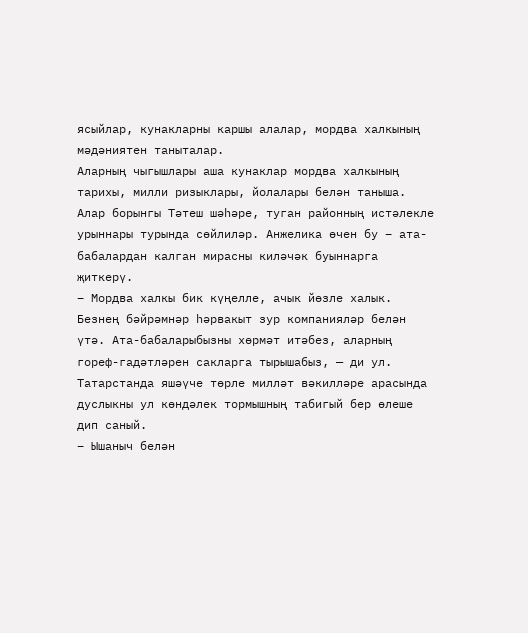ясыйлар, кунакларны каршы алалар, мордва халкының мәдәниятен таныталар.
Аларның чыгышлары аша кунаклар мордва халкының тарихы, милли ризыклары, йолалары белән таныша. Алар борынгы Тәтеш шәһәре, туган районның истәлекле урыннары турында сөйлиләр. Анжелика өчен бу – ата-бабалардан калган мирасны киләчәк буыннарга җиткерү.
– Мордва халкы бик күңелле, ачык йөзле халык. Безнең бәйрәмнәр һәрвакыт зур компанияләр белән үтә. Ата-бабаларыбызны хөрмәт итәбез, аларның гореф-гадәтләрен сакларга тырышабыз, — ди ул.
Татарстанда яшәүче төрле милләт вәкилләре арасында дуслыкны ул көндәлек тормышның табигый бер өлеше дип саный.
– Ышаныч белән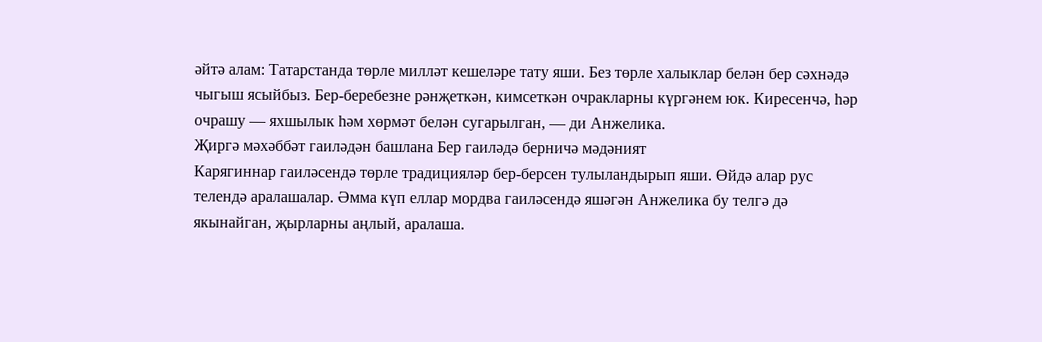әйтә алам: Татарстанда төрле милләт кешеләре тату яши. Без төрле халыклар белән бер сәхнәдә чыгыш ясыйбыз. Бер-беребезне рәнҗеткән, кимсеткән очракларны күргәнем юк. Киресенчә, һәр очрашу — яхшылык һәм хөрмәт белән сугарылган, — ди Анжелика.
Җиргә мәхәббәт гаиләдән башлана Бер гаиләдә берничә мәдәният
Карягиннар гаиләсендә төрле традицияләр бер-берсен тулыландырып яши. Өйдә алар рус телендә аралашалар. Әмма күп еллар мордва гаиләсендә яшәгән Анжелика бу телгә дә якынайган, җырларны аңлый, аралаша.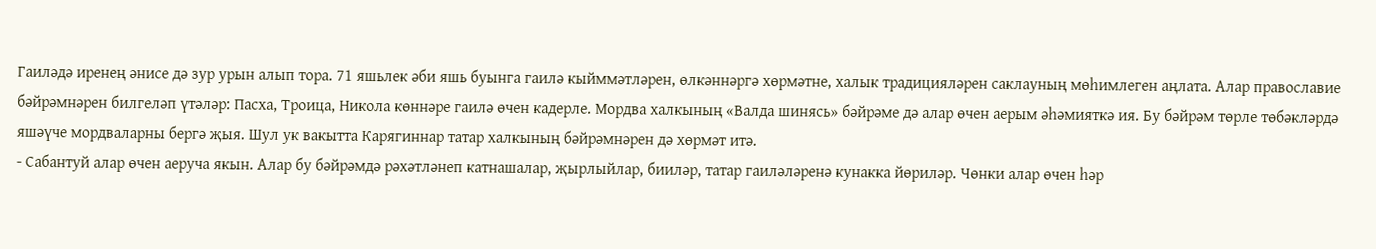Гаиләдә иренең әнисе дә зур урын алып тора. 71 яшьлек әби яшь буынга гаилә кыйммәтләрен, өлкәннәргә хөрмәтне, халык традицияләрен саклауның мөһимлеген аңлата. Алар православие бәйрәмнәрен билгеләп үтәләр: Пасха, Троица, Никола көннәре гаилә өчен кадерле. Мордва халкының «Валда шинясь» бәйрәме дә алар өчен аерым әһәмияткә ия. Бу бәйрәм төрле төбәкләрдә яшәүче мордваларны бергә җыя. Шул ук вакытта Карягиннар татар халкының бәйрәмнәрен дә хөрмәт итә.
- Сабантуй алар өчен аеруча якын. Алар бу бәйрәмдә рәхәтләнеп катнашалар, җырлыйлар, бииләр, татар гаиләләренә кунакка йөриләр. Чөнки алар өчен һәр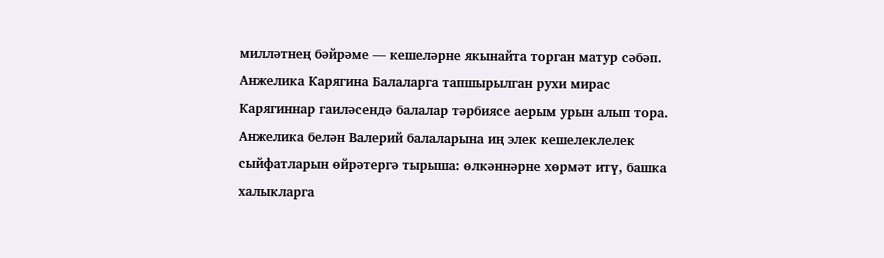милләтнең бәйрәме — кешеләрне якынайта торган матур сәбәп.
Анжелика Карягина Балаларга тапшырылган рухи мирас
Карягиннар гаиләсендә балалар тәрбиясе аерым урын алып тора. Анжелика белән Валерий балаларына иң элек кешелеклелек сыйфатларын өйрәтергә тырыша: өлкәннәрне хөрмәт итү, башка халыкларга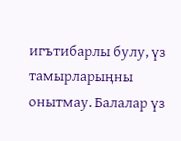игътибарлы булу, үз тамырларыңны онытмау. Балалар үз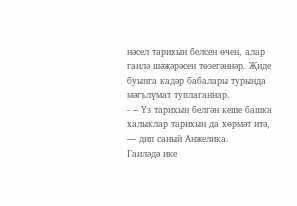нәсел тарихын белсен өчен, алар гаилә шәҗәрәсен төзегәннәр. Җиде буынга кадәр бабалары турында мәгълүмат туплаганнар.
- – Үз тарихын белгән кеше башка халыклар тарихын да хөрмәт итә, — дип саный Анжелика.
Гаиләдә ике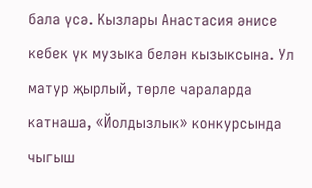бала үсә. Кызлары Анастасия әнисе кебек үк музыка белән кызыксына. Ул матур җырлый, төрле чараларда катнаша, «Йолдызлык» конкурсында чыгыш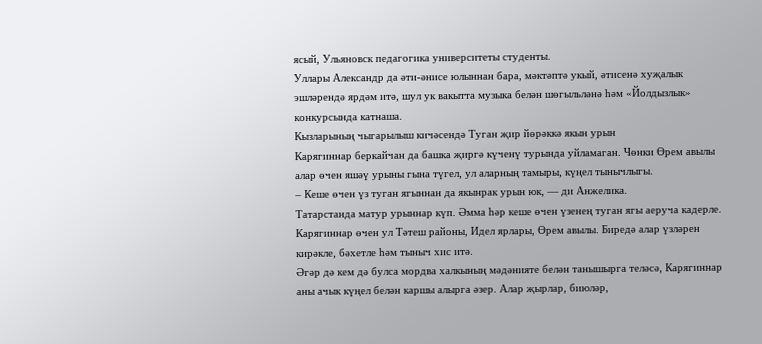ясый, Ульяновск педагогика университеты студенты.
Уллары Александр да әти-әнисе юлыннан бара, мәктәптә укый, әтисенә хуҗалык эшләрендә ярдәм итә, шул ук вакытта музыка белән шөгыльләнә һәм «Йолдызлык» конкурсында катнаша.
Кызларының чыгарылыш кичәсендә Туган җир йөрәккә якын урын
Карягиннар беркайчан да башка җиргә күченү турында уйламаган. Чөнки Өрем авылы алар өчен яшәү урыны гына түгел, ул аларның тамыры, күңел тынычлыгы.
– Кеше өчен үз туган ягыннан да якынрак урын юк, — ди Анжелика.
Татарстанда матур урыннар күп. Әмма һәр кеше өчен үзенең туган ягы аеруча кадерле. Карягиннар өчен ул Тәтеш районы, Идел ярлары, Өрем авылы. Биредә алар үзләрен кирәкле, бәхетле һәм тыныч хис итә.
Әгәр дә кем дә булса мордва халкының мәдәнияте белән танышырга теләсә, Карягиннар аны ачык күңел белән каршы алырга әзер. Алар җырлар, биюләр,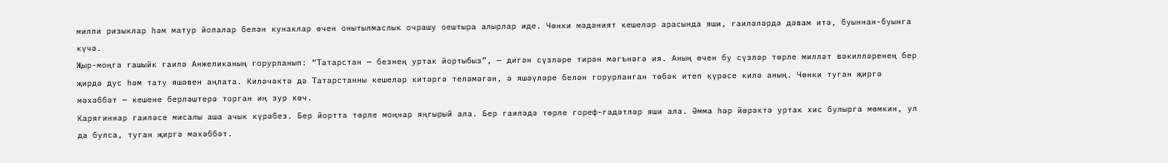милли ризыклар һәм матур йолалар белән кунаклар өчен онытылмаслык очрашу оештыра алырлар иде. Чөнки мәдәният кешеләр арасында яши, гаиләләрдә дәвам итә, буыннан-буынга күчә.
Җыр-моңга гашыйк гаилә Анжеликаның горурланып: “Татарстан — безнең уртак йортыбыз”, — дигән сүзләре тирән мәгънәгә ия. Аның өчен бу сүзләр төрле милләт вәкилләренең бер җирдә дус һәм тату яшәвен аңлата. Киләчәктә дә Татарстанны кешеләр китәргә теләмәгән, ә яшәүләре белән горурланган төбәк итеп күрәсе килә аның. Чөнки туган җиргә мәхәббәт — кешене берләштерә торган иң зур көч.
Карягиннар гаиләсе мисалы аша ачык күрәбез. Бер йортта төрле моңнар яңгырый ала. Бер гаиләдә төрле гореф-гадәтләр яши ала. Әмма һәр йөрәктә уртак хис булырга мөмкин, ул да булса, туган җиргә мәхәббәт.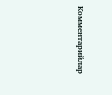Комментарийлар